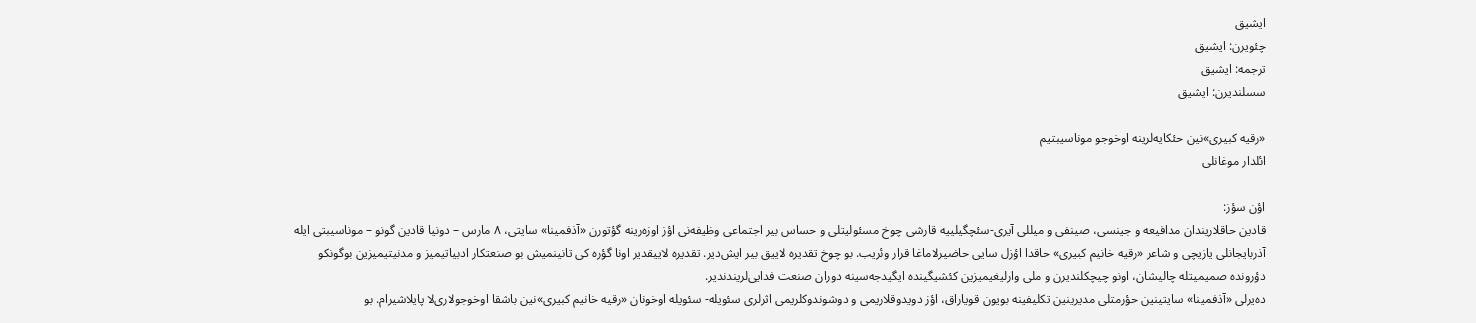ایشیق
چئویرن: ایشیق
ترجمه: ایشیق
سسلندیرن: ایشیق

«رقیه کبیری»نین حئکایه‌لرینه اوخوجو موناسیبتیم
ائلدار موغانلی

اؤن سؤز:
قادین حاقلاریندان مدافیعه و جینسی، صینفی و میللی آیری-سئچگیلییه قارشی چوخ مسئولیتلی و حساس بیر اجتماعی وظیفه‌نی اؤز اوزه‌رینه گؤتورن «آذفمینا» سایتی، ۸ مارس – دونیا قادین گونو – موناسیبتی ایله آذربایجانلی یازیچی و شاعر «رقیه خانیم کبیری» حاقدا اؤزل سایی حاضیرلاماغا قرار وئریب. بو چوخ تقدیره لاییق بیر ایش‌دیر. تقدیره لاییقدیر اونا گؤره کی تانینمیش بو صنعتکار ادبیاتیمیز و مدنیتیمیزین بوگونکو دؤرونده صمیمیتله چالیشان، اونو چیچکلندیرن و ملی وارلیغیمیزین کئشیگینده ایگیدجه‌سینه دوران صنعت فدایی‌لریندندیر.
ده‌یرلی «آذفمینا» سایتینین حؤرمتلی مدیرینین تکلیفینه بویون قویاراق، اؤز دویدوقلاریمی و دوشوندوکلریمی اثرلری سئویله- سئویله اوخونان «رقیه خانیم کبیری»نین باشقا اوخوجولاری‌لا پایلاشیرام. بو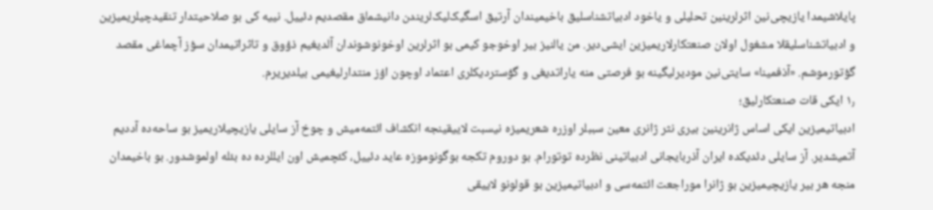پایلاشیمدا یازیچی‌نین اثرلرینین تحلیلی و یاخود ادبیاتشناسلیق باخیمیندان آرتیق اسگیک‌لیک‌لریندن دانیشماق مقصدیم دئییل. نییه کی بو صلاحیتدار تنقیدچیلریمیزین و ادبیاتشناسلیقلا مشغول اولان صنعتکارلاریمیزین ایشی‌دیر. من یالنیز بیر اوخوجو کیمی بو اثرلرین اوخونوشوندان آلدیغیم ذؤوق و تاثراتیمدان سؤز آچماغی مقصد گؤتورموشم. «آذفمینا» سایتی‌نین مودیرلیگینه بو فرصتی منه یاراتدیغی و گؤستردیکلری اعتماد اوچون اؤز منتدارلیغیمی بیلدیریرم.
۱٫ ایکی قات صنعتکارلیق؛
ادبیاتیمیزین ایکی اساس ژانرینین بیری نثر ژانری معین سببلر اوزره شعریمیزه نیسبت لاییقینجه انکشاف ائتمه‌میش و چوخ آز سایلی یازیچیلاریمیز بو ساحه‌ده آددیم آتمیشدیر. آز سایلی دئدیکده ایران آذربایجانی ادبیاتینی نظرده توتورام. بو دوروم تکجه بوگونوموزه عاید دئییل، کئچمیش اون ایللرده ده بئله اولموشدور. بو باخیمدان منجه هر بیر یازیچیمیزین بو ژانرا موراجعت ائتمه‌سی و ادبیاتیمیزین بو قولونو لاییقی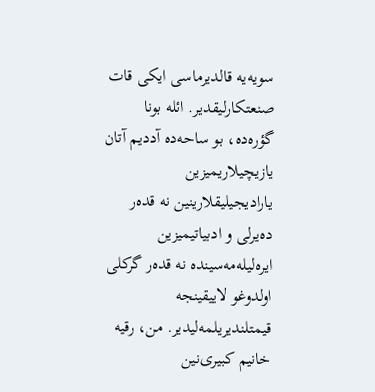سویه‌یه‌ قالدیرماسی ایکی قات صنعتکارلیقدیر. ائله بونا گؤره‌ده، بو ساحه‌ده آددیم آتان یازیچیلاریمیزین یارادیجیلیقلارینین نه قده‌ر ده‌یرلی و ادبیاتیمیزین ایره‌لیله‌مه‌سینده نه قده‌ر گرکلی اولدوغو لاییقینجه قیمتلندیریلمه‌لیدیر. من، رقیه خانیم کبیری‌نین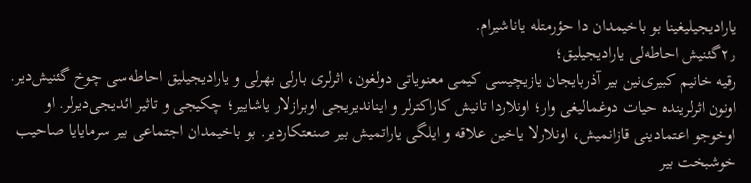یارادیجیلیغینا بو باخیمدان دا حؤرمتله یاناشیرام.
۲٫گئنیش احاطه‌لی یارادیجیلیق؛
رقیه خانیم کبیری‌نین بیر آذربایجان یازیچیسی کیمی معنویاتی دولغون، اثرلری بارلی بهرلی و یارادیجیلیق احاطه‌سی چوخ گئنیش‌دیر. اونون اثرلرینده حیات دوغمالیغی وار؛ اونلاردا تانیش کاراکترلر و ایناندیریجی اوبرازلار یاشاییر؛ چکیجی و تاثیر ائدیجی‌دیرلر. او اوخوجو اعتمادینی قازانمیش، اونلارلا یاخین علاقه و ایلگی یاراتمیش بیر صنعتکاردیر. بو باخیمدان اجتماعی بیر سرمایایا صاحیب خوشبخت بیر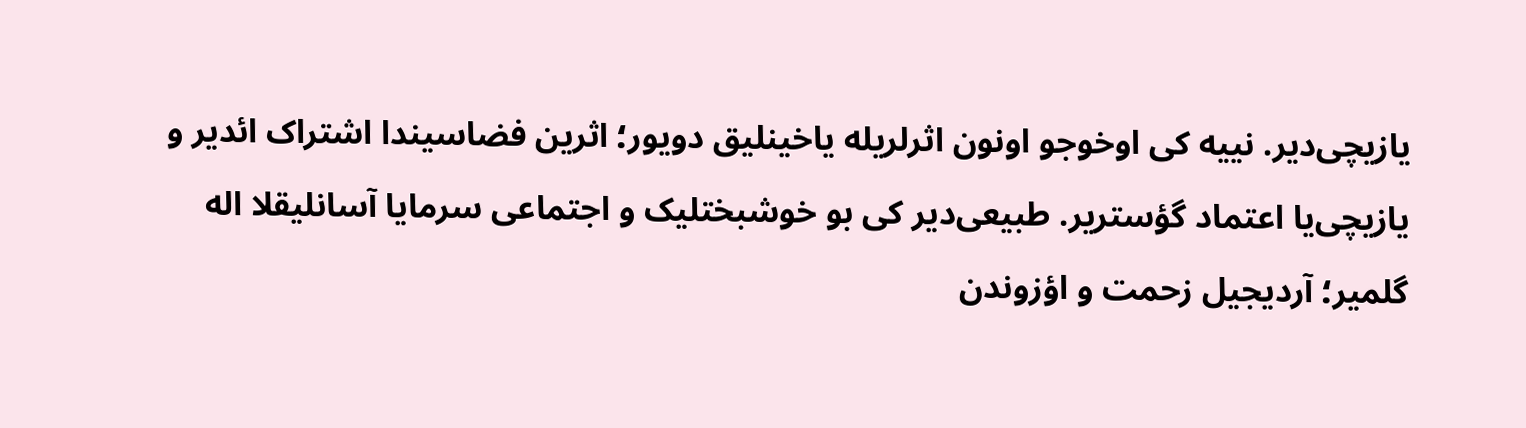یازیچی‌دیر. نییه کی اوخوجو اونون اثرلریله یاخینلیق دویور؛ اثرین فضاسیندا اشتراک ائدیر و یازیچی‌یا اعتماد گؤستریر. طبیعی‌دیر کی بو خوشبختلیک و اجتماعی سرمایا آسانلیقلا اله گلمیر؛ آردیجیل زحمت و اؤزوندن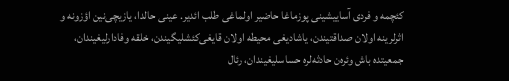کئچمه و فردی آساییشینی پوزماغا حاضیر اولماغی طلب ائدیر. عینی حالدا، یازیچی‌نین اؤزونه و اثرلرینه اولان صداقتیندن، یاشادیغی محیطه اولان قایغی‌کئشلیگیندن، خلقه وفادارلیغیندان، جمعیتده باش وئره‌ن حادثه‌لره حساسلیغیندان، رئال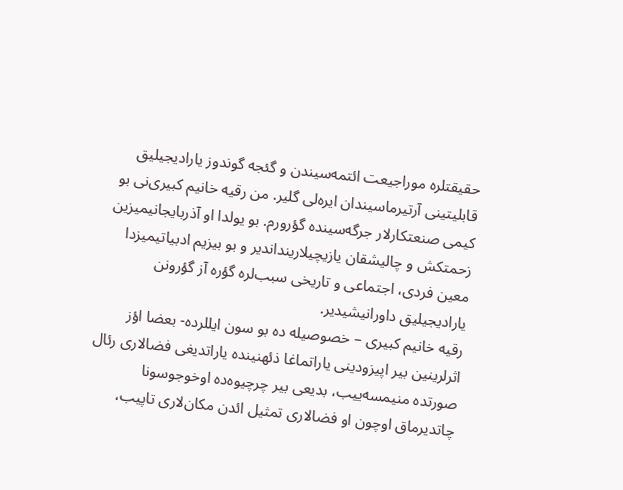حقیقتلره موراجیعت ائتمه‌سیندن و گئجه گوندوز یارادیجیلیق قابلیتینی آرتیرماسیندان ایره‌لی گلیر. من رقیه خانیم کبیری‌نی بو کیمی صنعتکارلار جرگه‌سینده گؤرورم. بو یولدا او آذربایجانیمیزین زحمتکش و چالیشقان یازیچیلارینداندیر و بو بیزیم ادبیاتیمیزدا معین فردی، اجتماعی و تاریخی سبب‌لره گؤره آز گؤرونن یارادیجیلیق داورانیشیدیر.
رقیه خانیم کبیری – خصوصیله ده بو سون ایللرده- بعضا اؤز اثرلرینین بیر اپیزودینی یاراتماغا ذئهنینده یاراتدیغی فضالاری رئال صورتده منیمسه‌ییب، بدیعی بیر چرچیوه‌ده اوخوجوسونا چاتدیرماق اوچون او فضالاری تمثیل ائدن مکان‌لاری تاپیب،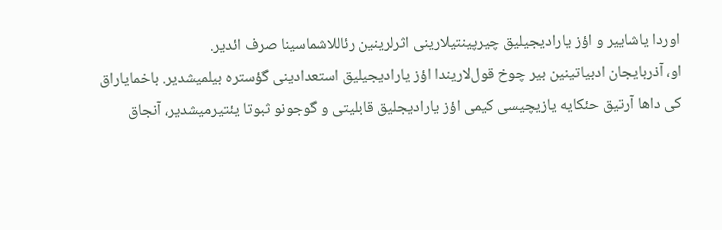اوردا یاشاییر و اؤز یارادیجیلیق چیرپینتیلارینی اثرلرینین رئاللاشماسینا صرف ائدیر.
او، آذربایجان ادبیاتینین بیر چوخ قول‌لاریندا اؤز یارادیجیلیق استعدادینی گؤستره بیلمیشدیر. باخمایاراق کی داها آرتیق حئکایه یازیچیسی کیمی اؤز یارادیجلیق قابلیتی و گوجونو ثبوتا یئتیرمیشدیر، آنجاق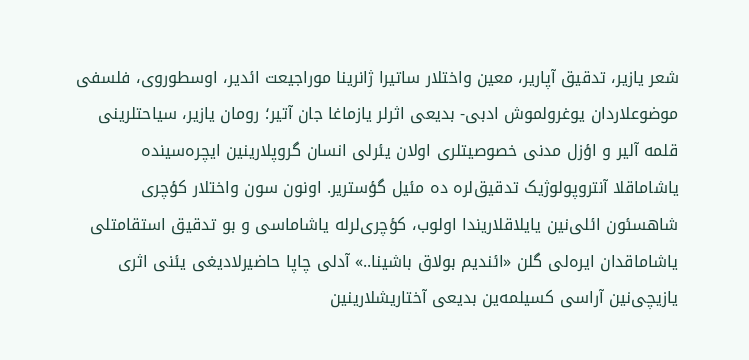شعر یازیر، تدقیق آپاریر، معین واختلار ساتیرا ژانرینا موراجیعت ائدیر، اوسطوروی، فلسفی موضوعلاردان یوغرولموش ادبی- بدیعی اثرلر یازماغا جان آتیر؛ رومان یازیر، سیاحتلرینی قلمه آلیر و اؤزل مدنی خصوصیتلری اولان یئرلی انسان گروپلارینین ایچره‌سینده یاشاماقلا آنتروپولوژیک تدقیق‌لره ده مئیل گؤستریر. اونون سون واختلار کؤچری شاهسئون ائلی‌نین یایلاقلاریندا اولوب، کؤچری‌لرله یاشاماسی و بو تدقیق استقامتلی یاشاماقدان ایره‌لی گلن «ائندیم بولاق باشینا..» آدلی چاپا حاضیرلادیغی یئنی اثری یازیچی‌نین آراسی کسیلمه‌ین بدیعی آختاریشلارینین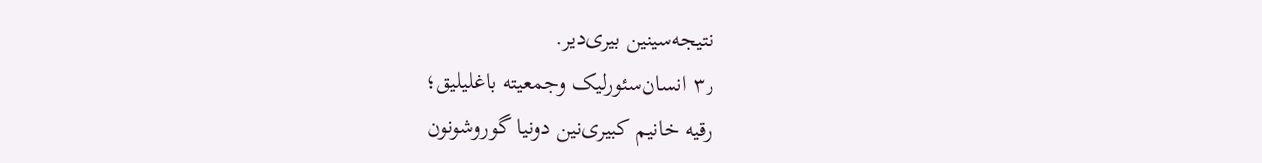نتیجه‌سینین بیری‌دیر.
۳٫ انسان‌سئورلیک وجمعیته باغلیلیق؛
رقیه خانیم کبیری‌نین دونیا گوروشونون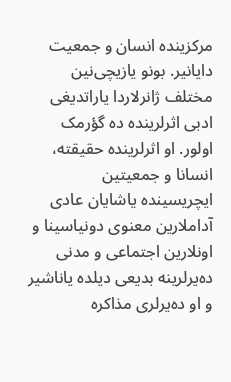مرکزینده انسان و جمعیت دایانیر. بونو یازیچی‌نین مختلف ژانرلاردا یاراتدیغی ادبی اثرلرینده ده گؤرمک اولور. او اثرلرینده حقیقته، انسانا و جمعیتین ایچریسینده یاشایان عادی آداملارین معنوی دونیاسینا و اونلارین اجتماعی و مدنی ده‌یرلرینه بدیعی دیلده یاناشیر و او ده‌یرلری مذاکره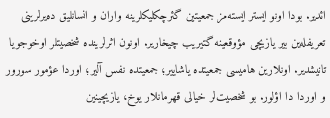ائدیر. بودا اونو ایستر ایسته‌مز جمعیتین گئرچکلیکلرینه واران و انسانلیق ده‌یرلرینی تعریفله‌ین بیر یازیچی مؤوقعینه گتیریب چیخاریر. اونون اثرلرینده شخصیتلر اوخوجویا تانیشدیر. اونلارین هامیسی جمعیتده یاشاییر؛ جمعیتده نفس آلیر؛ اوردا عؤمور سورور و اوردا دا اؤلور. بو شخصیت‌لر خیالی قهرمانلار یوخ، یازیچینین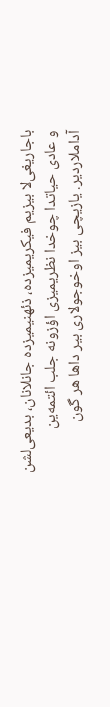باجاریغی‌لا بیزیم فیکریمیزده، ذئهنیمیزده جانلانان، بدیعی‌لشن و عادی حیاتدا چوخدا نظریمیزی اؤزونه جلب ائتمه‌ین آداملاردیر. یازیچی بیز اوخوجولاری بیر داها هر گون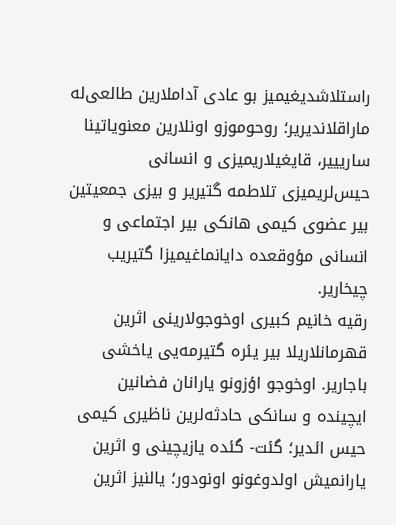راستلاشدیغیمیز بو عادی آداملارین طالعی‌له ماراقلاندیریر؛ روحوموزو اونلارین معنویاتینا ساریییر، قایغیلاریمیزی و انسانی حیس‌لریمیزی تلاطمه گتیریر و بیزی جمعیتین بیر عضوی کیمی هانکی بیر اجتماعی و انسانی مؤوقعده دایانماغیمیزا گتیریب چیخاریر.
رقیه خانیم کبیری اوخوجولارینی اثرین قهرمانلاریلا بیر یئره گتیرمه‌یی یاخشی باجاریر. اوخوجو اؤزونو یارانان فضانین ایچینده و سانکی حادثه‌لرین ناظیری کیمی حیس ائدیر؛ گئت- گئده یازیچینی و اثرین یارانمیش اولدوغونو اونودور؛ یالنیز اثرین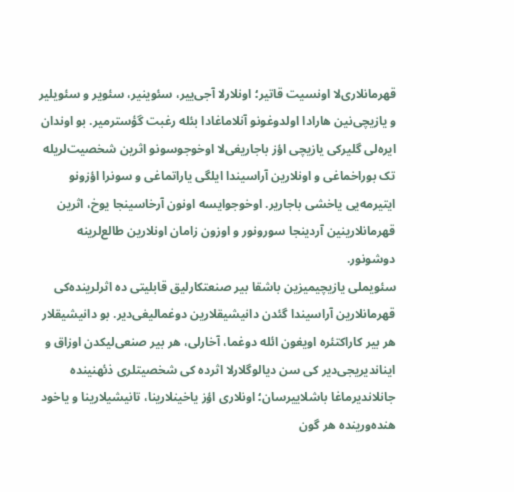قهرمانلاری‌لا اونسیت قاتیر؛ اونلارلا آجی‌ییر، سئوینیر، سئویر و سئویلیر و یازیچی‌نین هارادا اولدوغونو آنلاماغادا بئله رغبت گؤسترمیر. بو اوندان ایره‌لی گلیرکی یازیچی اؤز باجاریغی‌لا اوخوجوسونو اثرین شخصیت‌لریله تک بوراخماغی و اونلارین آراسیندا ایلگی یاراتماغی و سونرا اؤزونو ایتیرمه‌یی یاخشی باجاریر. اوخوجوایسه اونون آرخاسینجا یوخ، اثرین قهرمانلارینین آردینجا سورونور و اوزون زامان اونلارین طالع‌لرینه دوشونور.
سئویملی یازیچیمیزین باشقا بیر صنعتکارلیق قابلیتی ده اثرلرینده‌کی قهرمانلارین آراسیندا گئدن دانیشیقلارین دوغمالیغی‌دیر. بو دانیشیقلار هر بیر کاراکتئره اویغون ائله دوغما، آخارلی، هر بیر صنعی‌لیکدن اوزاق و ایناندیریجی‌دیر کی سن دیالوگلارلا اثرده کی شخصیتلری ذئهنینده جانلاندیرماغا باشلاییرسان؛ اونلاری اؤز یاخینلارینا، تانیشیلارینا و یاخود هنده‌ورینده هر گون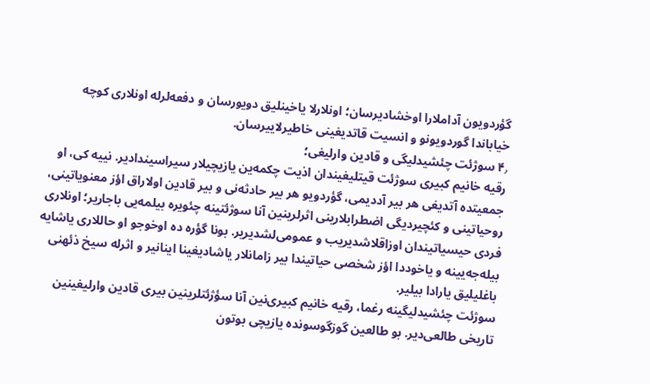گؤردویون آداملارا اوخشادیرسان؛ اونلارلا یاخینلیق دویورسان و دفعه‌لرله اونلاری کوچه خیاباندا گوردویونو و انسیت قاتدیغینی خاطیرلاییرسان.
۴٫ سوژئت چئشیدلیگی و قادین وارلیغی؛
رقیه خانیم کبیری سوژئت قیتلیغیندان اذیت چکمه‌ین یازیچیلار سیراسیندادیر. نییه کی، او جمعیتده آتدیغی هر بیر آددیمی، گؤردویو هر بیر حادثه‌نی و بیر قادین اولاراق اؤز معنویاتینی، روحیاتینی و کئچیردیگی اضطرابلارینی اثرلرینین آنا سوژئتینه چئویره بیلمه‌یی باجاریر؛ اونلاری فردی حیسیاتیندان اوزاقلاشدیریب و عمومی‌لشدیریر. بونا گؤره ده اوخوجو او حاللاری یاشایه بیله‌جه‌یینه و یاخوددا اؤز شخصی حیاتیندا بیر زامانلار یاشادیغینا اینانیر و اثرله سیخ ذئهنی باغلیلیق یارادا بیلیر.
سوژئت چئشیدلیگینه رغما، رقیه خانیم کبیری‌نین آنا سؤژئتلرینین بیری قادین وارلیغینین تاریخی طالعی‌دیر. بو طالعین گوزگوسونده یازیچی بوتون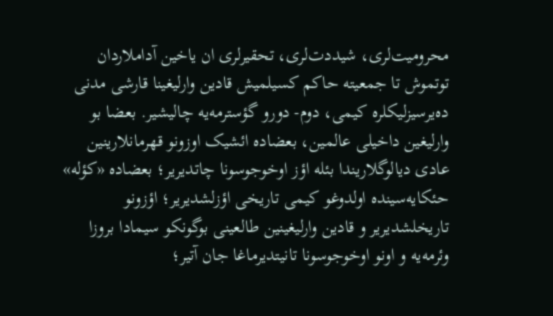محرومیت‌لری، شیددت‌لری، تحقیرلری ان یاخین آداملاردان توتموش تا جمعیته حاکم کسیلمیش قادین وارلیغینا قارشی مدنی ده‌یرسیزلیکلره کیمی، دوم- دورو گؤسترمه‌یه چالیشیر. بعضا بو وارلیغین داخیلی عالمین، بعضاده ائشیک اوزونو قهرمانلارینین عادی دیالوگلاریندا بئله اؤز اوخوجوسونا چاتدیریر؛ بعضاده «کؤله» حئکایه‌سینده اولدوغو کیمی تاریخی اؤزلشدیریر؛ اؤزونو تاریخلشدیریر و قادین وارلیغینین طالعینی بوگونکو سیمادا بروزا وئرمه‌یه و اونو اوخوجوسونا تانیتدیرماغا جان آتیر؛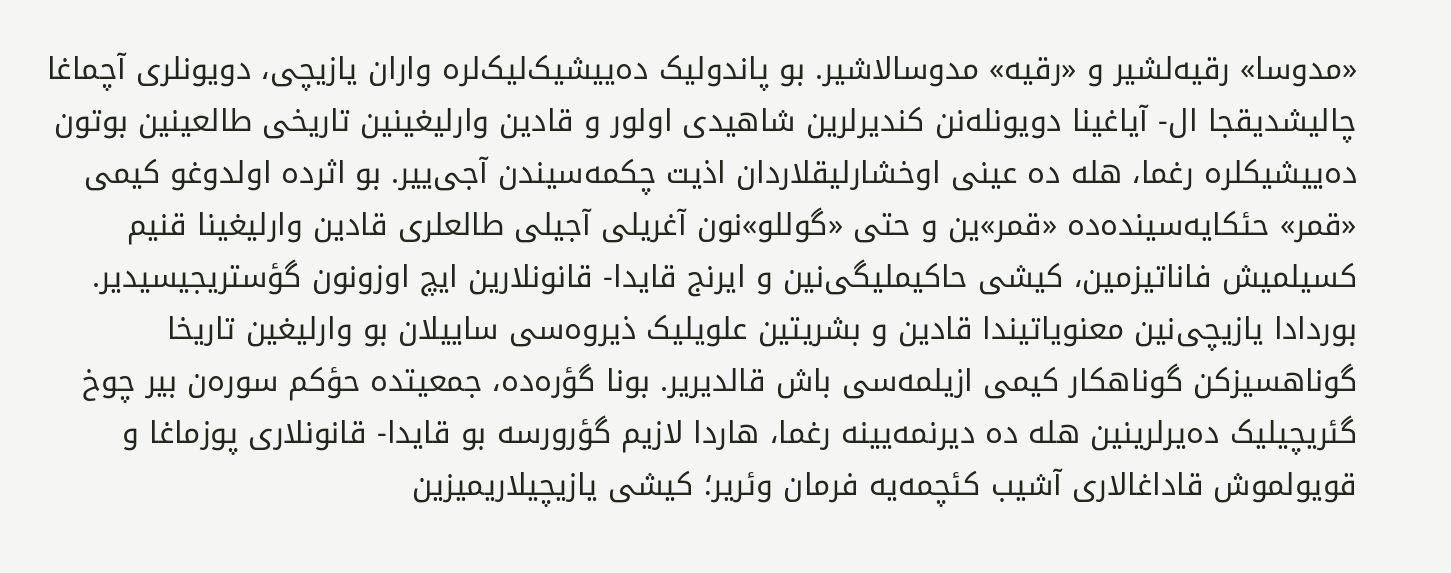«مدوسا» رقیه‌لشیر و «رقیه» مدوسالاشیر. بو پاندولیک ده‌ییشیک‌لیک‌لره واران یازیچی، دویونلری آچماغا چالیشدیقجا ال- آیاغینا دویونله‌نن کندیرلرین شاهیدی اولور و قادین وارلیغینین تاریخی طالعینین بوتون ده‌ییشیکلره رغما، هله ده عینی اوخشارلیقلاردان اذیت چکمه‌سیندن آجی‌ییر. بو اثرده اولدوغو کیمی «قمر» حئکایه‌سینده‌ده «قمر»ین و حتی «گوللو»نون آغریلی آجیلی طالعلری قادین وارلیغینا قنیم کسیلمیش فاناتیزمین، کیشی حاکیملیگی‌نین و ایرنج قایدا- قانونلارین ایچ اوزونون گؤستریجیسیدیر. بوردادا یازیچی‌نین معنویاتیندا قادین و بشریتین علویلیک ذیروه‌سی ساییلان بو وارلیغین تاریخا گوناهسیزکن گوناهکار کیمی ازیلمه‌سی باش قالدیریر. بونا گؤره‌ده، جمعیتده حؤکم سوره‌ن بیر چوخ گئریچیلیک ده‌یرلرینین هله ده دیرنمه‌یینه رغما، هاردا لازیم گؤرورسه بو قایدا- قانونلاری پوزماغا و قویولموش قاداغالاری آشیب کئچمه‌یه فرمان وئریر؛ کیشی یازیچیلاریمیزین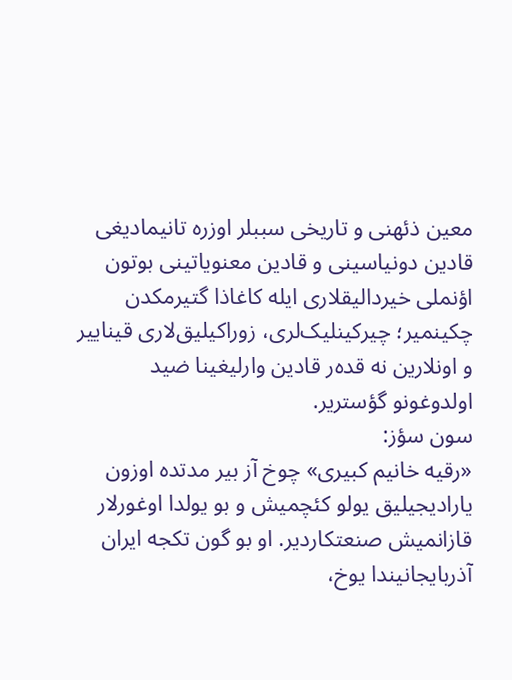معین ذئهنی و تاریخی سببلر اوزره تانیمادیغی قادین دونیاسینی و قادین معنویاتینی بوتون اؤنملی خیردالیقلاری ایله کاغاذا گتیرمکدن چکینمیر؛ چیرکینلیک‌لری، زوراکیلیق‌لاری قیناییر و اونلارین نه قده‌ر قادین وارلیغینا ضید اولدوغونو گؤستریر.
سون سؤز:
«رقیه خانیم کبیری» چوخ آز بیر مدتده اوزون یارادیجیلیق یولو کئچمیش و بو یولدا اوغورلار قازانمیش صنعتکاردیر. او بو گون تکجه ایران آذربایجانیندا یوخ،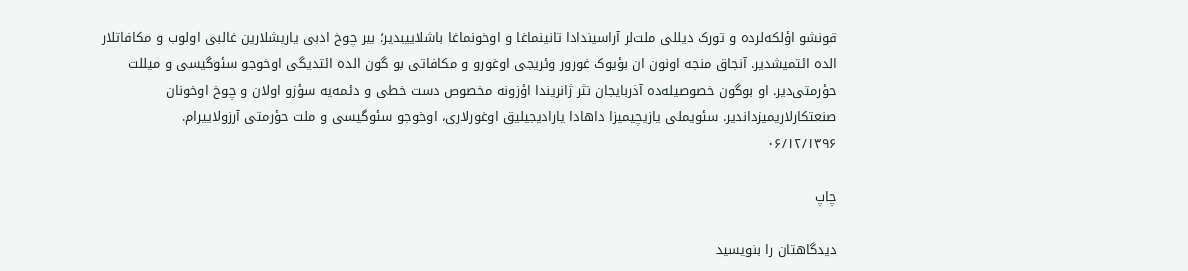قونشو اؤلکه‌لرده و تورک دیللی ملت‌لر آراسیندادا تانینماغا و اوخونماغا باشلاییبدیر؛ بیر چوخ ادبی یاریشلارین غالبی اولوب و مکافاتلار الده ائتمیشدیر. آنجاق منجه اونون ان بؤیوک غورور وئریجی اوغورو و مکافاتی بو گون الده ائتدیگی اوخوجو سئوگیسی و میللت حؤرمتی‌دیر. او بوگون خصوصیله‌ده آذربایجان نثر ژانریندا اؤزونه مخصوص دست خطی و دئمه‌یه سؤزو اولان و چوخ اوخونان صنعتکارلاریمیزداندیر. سئویملی یازیچیمیزا داهادا یارادیجیلیق اوغورلاری، اوخوجو سئوگیسی و ملت حؤرمتی آرزولاییرام.
۰۶/۱۲/۱۳۹۶

چاپ

دیدگاهتان را بنویسید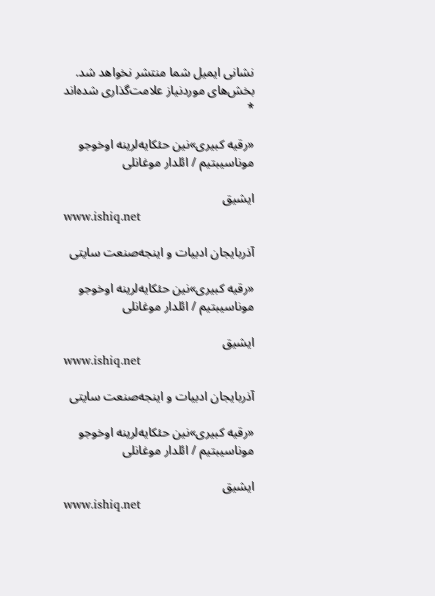نشانی ایمیل شما منتشر نخواهد شد. بخش‌های موردنیاز علامت‌گذاری شده‌اند *

«رقیه کبیری»نین حئکایه‌لرینه اوخوجو موناسیبتیم / ائلدار موغانلی

ایشیق
www.ishiq.net

آذربایجان ادبیات و اینجه‌صنعت سایتی

«رقیه کبیری»نین حئکایه‌لرینه اوخوجو موناسیبتیم / ائلدار موغانلی

ایشیق
www.ishiq.net

آذربایجان ادبیات و اینجه‌صنعت سایتی

«رقیه کبیری»نین حئکایه‌لرینه اوخوجو موناسیبتیم / ائلدار موغانلی

ایشیق
www.ishiq.net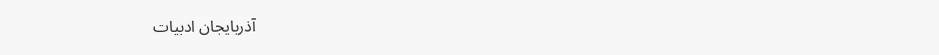آذربایجان ادبیات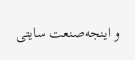و اینجه‌صنعت سایتی